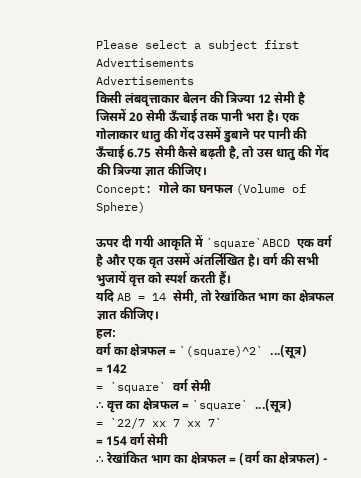Please select a subject first
Advertisements
Advertisements
किसी लंबवृत्ताकार बेलन की त्रिज्या 12 सेमी है जिसमें 20 सेमी ऊँचाई तक पानी भरा है। एक गोलाकार धातु की गेंद उसमें डुबाने पर पानी की ऊँचाई 6.75 सेमी कैसे बढ़ती है, तो उस धातु की गेंद की त्रिज्या ज्ञात कीजिए।
Concept: गोले का घनफल (Volume of Sphere)

ऊपर दी गयी आकृति में `square`ABCD एक वर्ग है और एक वृत उसमें अंतर्लिखित है। वर्ग की सभी भुजायें वृत्त को स्पर्श करती हैं।
यदि AB = 14 सेमी, तो रेखांकित भाग का क्षेत्रफल ज्ञात कीजिए।
हल:
वर्ग का क्षेत्रफल = `(square)^2` ...(सूत्र)
= 142
= `square` वर्ग सेमी
∴ वृत्त का क्षेत्रफल = `square` ...(सूत्र)
= `22/7 xx 7 xx 7`
= 154 वर्ग सेमी
∴ रेखांकित भाग का क्षेत्रफल = (वर्ग का क्षेत्रफल) -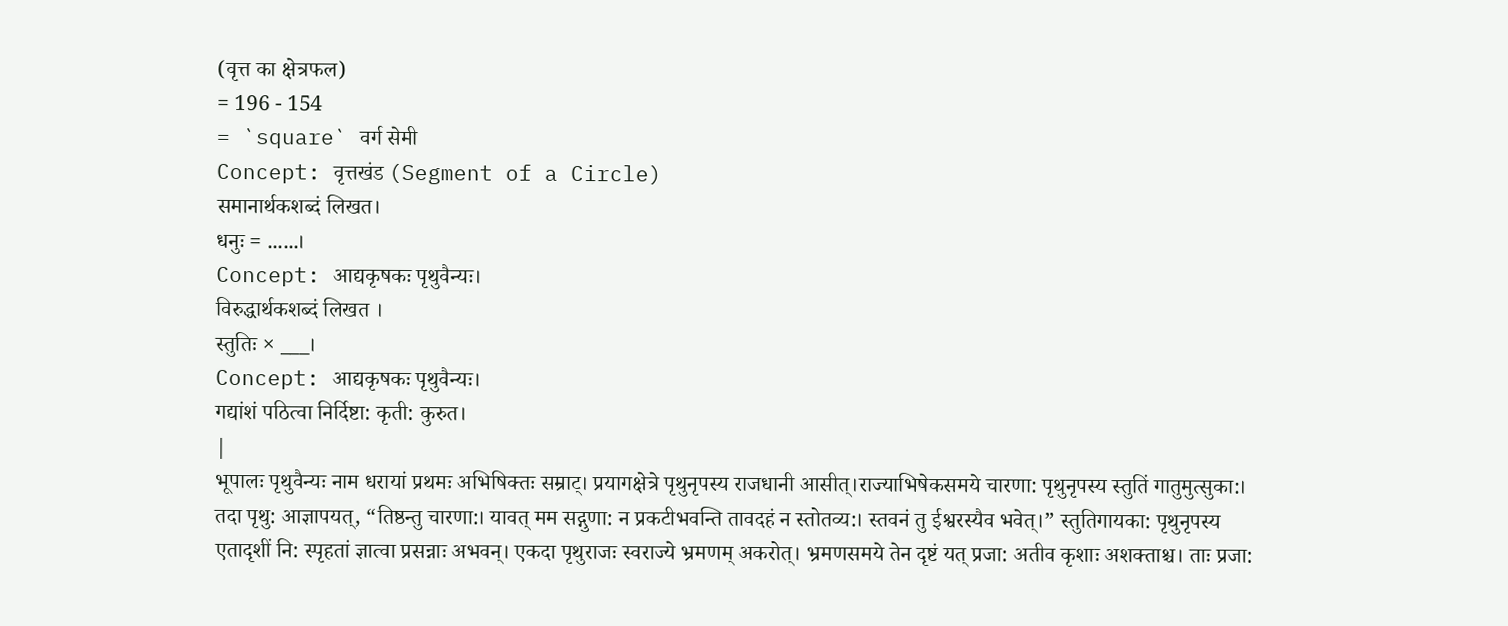(वृत्त का क्षेत्रफल)
= 196 - 154
= `square` वर्ग सेमी
Concept: वृत्तखंड (Segment of a Circle)
समानार्थकशब्दं लिखत।
धनुः = ......।
Concept: आद्यकृषकः पृथुवैन्यः।
विरुद्धार्थकशब्दं लिखत ।
स्तुतिः × ___।
Concept: आद्यकृषकः पृथुवैन्यः।
गद्यांशं पठित्वा निर्दिष्टा: कृती: कुरुत।
|
भूपालः पृथुवैन्यः नाम धरायां प्रथमः अभिषिक्तः सम्राट्। प्रयागक्षेत्रे पृथुनृपस्य राजधानी आसीत्।राज्याभिषेकसमये चारणा: पृथुनृपस्य स्तुतिं गातुमुत्सुका:। तदा पृथु: आज्ञापयत्, “तिष्ठन्तु चारणा:। यावत् मम सद्गुणा: न प्रकटीभवन्ति तावदहं न स्तोतव्य:। स्तवनं तु ईश्वरस्यैव भवेत्।” स्तुतिगायका: पृथुनृपस्य एतादृशीं नि: स्पृहतां ज्ञात्वा प्रसन्नाः अभवन्। एकदा पृथुराजः स्वराज्ये भ्रमणम् अकरोत्। भ्रमणसमये तेन दृष्टं यत् प्रजा: अतीव कृशाः अशक्ताश्च। ताः प्रजा: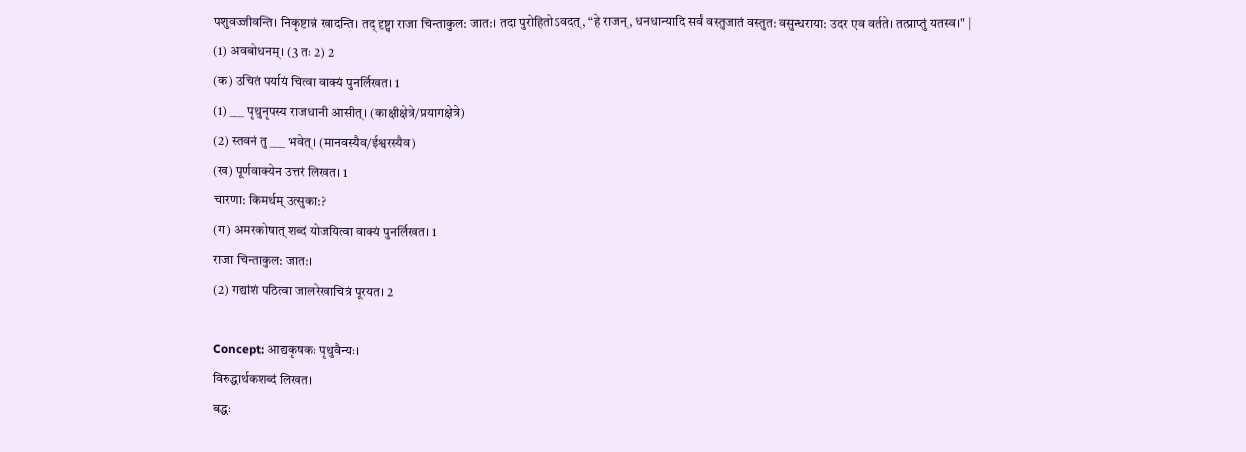पशुवज्जीवन्ति। निकृष्टान्नं खादन्ति। तद् दृष्ट्वा राजा चिन्ताकुल: जात:। तदा पुरोहितोऽवदत्, “हे राजन्, धनधान्यादि सर्वं वस्तुजातं वस्तुत: वसुन्धराया: उदर एव वर्तते। तत्प्राप्तुं यतस्व।" |
(1) अवबोधनम्। (3 तः 2) 2
(क) उचितं पर्यायं चित्वा वाक्यं पुनर्लिखत। 1
(1) ___ पृथुनृपस्य राजधानी आसीत्। (काक्षीक्षेत्रे/प्रयागक्षेत्रे)
(2) स्तवनं तु ___ भवेत्। (मानवस्यैव/ईश्वरस्यैव)
(ख) पूर्णवाक्येन उत्तरं लिखत। 1
चारणा: किमर्थम् उत्सुका:?
(ग) अमरकोषात् शब्दं योजयित्वा वाक्यं पुनर्लिखत। 1
राजा चिन्ताकुल: जात:।
(2) गद्यांशं पठित्वा जालरेखाचित्रं पूरयत। 2

Concept: आद्यकृषकः पृथुवैन्यः।
विरुद्धार्थकशब्दं लिखत।
बद्धः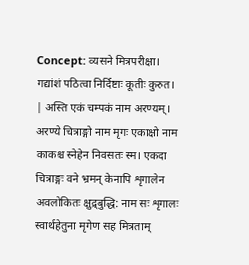Concept: व्यसने मित्रपरीक्षा।
गद्यांशं पठित्वा निर्दिष्टाः कूतीः कुरुत।
| अस्ति एकं चम्पकं नाम अरण्यम्। अरण्ये चित्राङ्गो नाम मृगः एकाक्षो नाम काकश्च स्नेहेन निवसतः स्म। एकदा चित्राङ्गः वने भ्रमन् केनापि शृगालेन अवलोकितः क्षुद्र्बुद्धि: नाम सः शृगालः स्वार्थहेतुना मृगेण सह मित्रताम्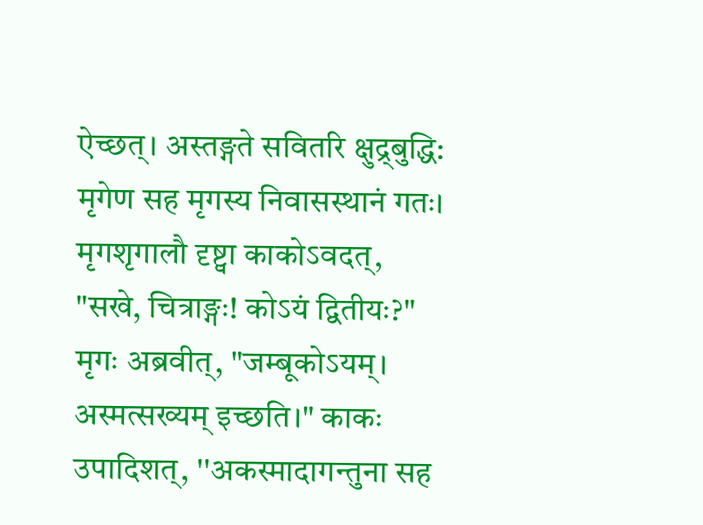ऐच्छत्। अस्तङ्गते सवितरि क्षुद्र्बुद्धि: मृगेण सह मृगस्य निवासस्थानं गतः। मृगशृगालौ दृष्ट्वा काकोऽवदत्, "सखे, चित्राङ्गः! कोऽयं द्वितीयः?" मृगः अब्रवीत्, "जम्बूकोऽयम्। अस्मत्सख्यम् इच्छति।" काकः उपादिशत्, ''अकस्मादागन्तुना सह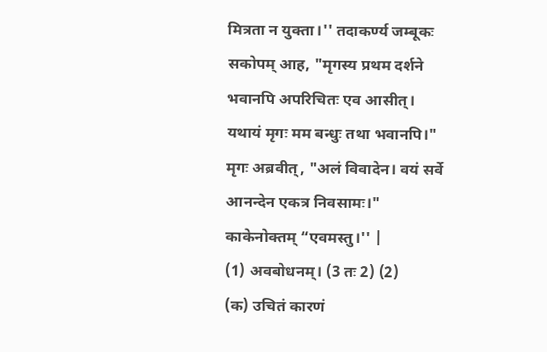मित्रता न युक्ता।'' तदाकर्ण्य जम्बूकः सकोपम् आह, "मृगस्य प्रथम दर्शने भवानपि अपरिचितः एव आसीत्। यथायं मृगः मम बन्धुः तथा भवानपि।" मृगः अब्रवीत्, "अलं विवादेन। वयं सर्वे आनन्देन एकत्र निवसामः।" काकेनोक्तम् “एवमस्तु।'' |
(1) अवबोधनम्। (3 तः 2) (2)
(क) उचितं कारणं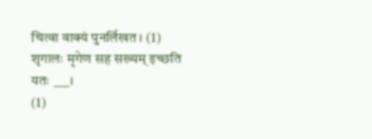चित्वा वाक्यं पुनर्लिखत। (1)
शृगालः मृगेण सह सख्यम् इच्छति यतः ___।
(1)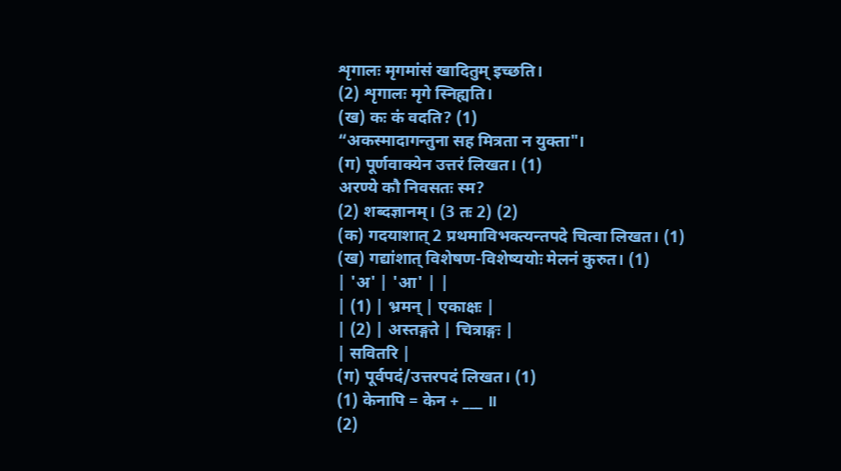शृगालः मृगमांसं खादितुम् इच्छति।
(2) शृगालः मृगे स्निह्यति।
(ख) कः कं वदति? (1)
“अकस्मादागन्तुना सह मित्रता न युक्ता"।
(ग) पूर्णवाक्येन उत्तरं लिखत। (1)
अरण्ये कौ निवसतः स्म?
(2) शब्दज्ञानम्। (3 तः 2) (2)
(क) गदयाशात् 2 प्रथमाविभक्त्यन्तपदे चित्वा लिखत। (1)
(ख) गद्यांशात् विशेषण-विशेष्ययोः मेलनं कुरुत। (1)
| 'अ' | 'आ' | |
| (1) | भ्रमन् | एकाक्षः |
| (2) | अस्तङ्गते | चित्राङ्गः |
| सवितरि |
(ग) पूर्वपदं/उत्तरपदं लिखत। (1)
(1) केनापि = केन + ___ ॥
(2)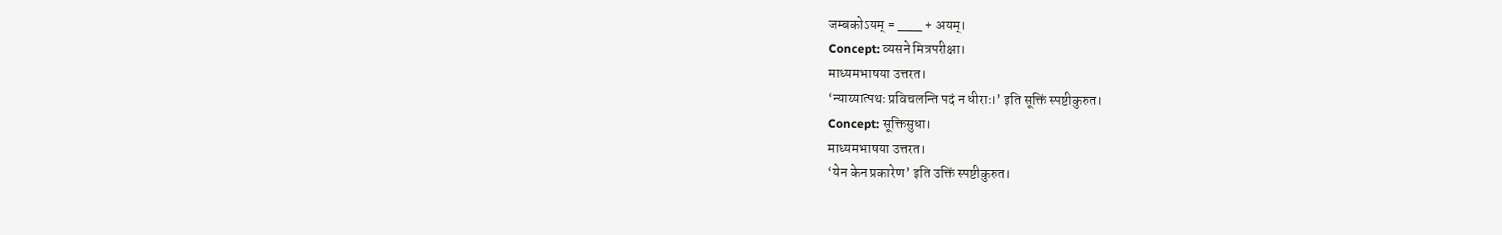जम्बकोऽयम् = ___ + अयम्।
Concept: व्यसने मित्रपरीक्षा।
माध्यमभाषया उत्तरत।
‘न्याय्यात्पथः प्रविचलन्ति पदं न धीराः।’ इति सूक्तिं स्पष्टीकुरुत।
Concept: सूक्तिसुधा।
माध्यमभाषया उत्तरत।
‘येन केन प्रकारेण’ इति उक्तिं स्पष्टीकुरुत।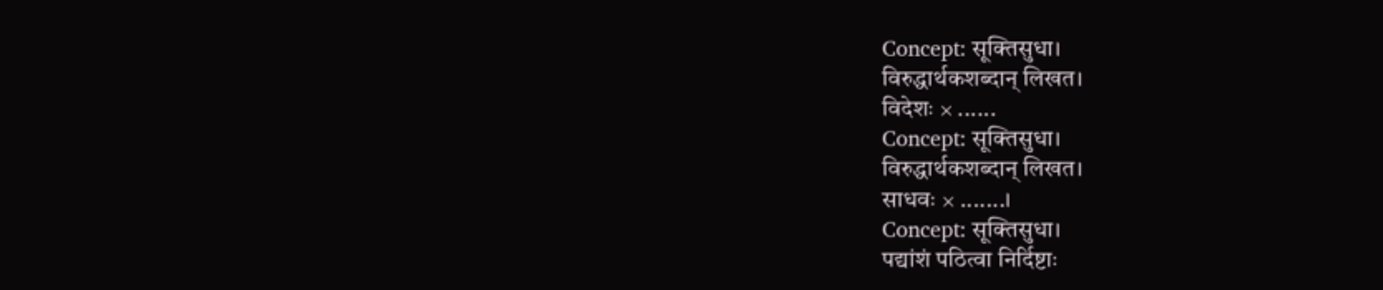Concept: सूक्तिसुधा।
विरुद्धार्थकशब्दान् लिखत।
विदेशः × ......
Concept: सूक्तिसुधा।
विरुद्धार्थकशब्दान् लिखत।
साधवः × .......।
Concept: सूक्तिसुधा।
पद्यांशं पठित्वा निर्दिष्टाः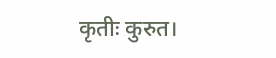कृतीः कुरुत।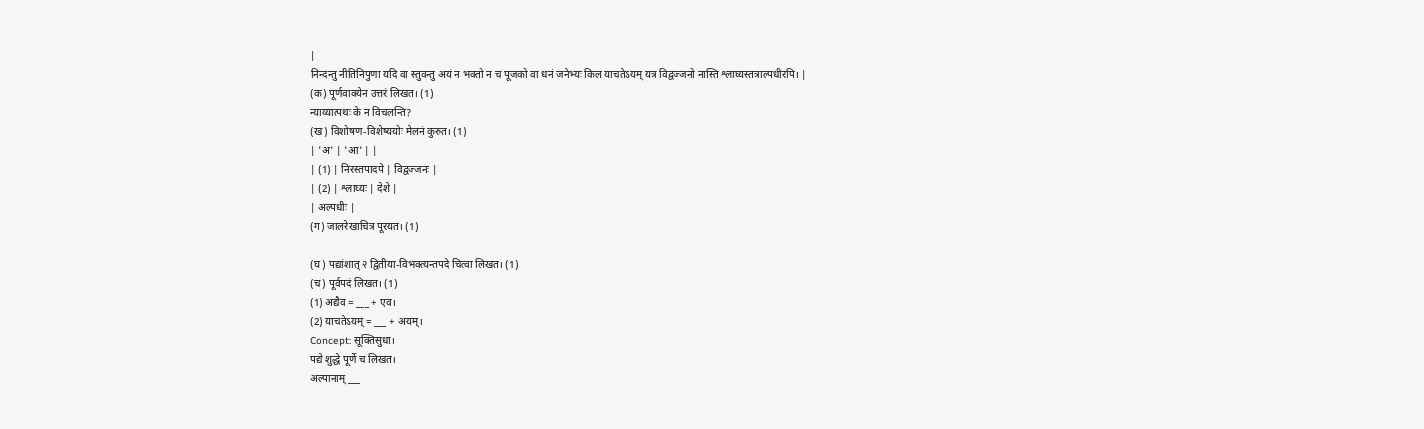|
निन्दन्तु नीतिनिपुणा यदि वा स्तुवन्तु अयं न भक्तो न च पूजको वा धनं जनेभ्यः किल याचतेऽयम् यत्र विद्वज्जनो नास्ति श्लाघ्यस्तत्राल्पधीरपि। |
(क) पूर्णवाक्येन उत्तरं लिखत। (1)
न्याय्यात्पथः के न विचलन्ति?
(ख) विशोषण-विशेष्ययोः मेलनं कुरुत। (1)
| 'अ' | 'आ' | |
| (1) | निरस्तपादपे | विद्वज्जनः |
| (2) | श्लाघ्यः | देशे |
| अल्पधीः |
(ग) जालरेखाचित्र पूरयत। (1)

(घ) पद्यांशात् २ द्वितीया-विभक्त्यन्तपदे चित्वा लिखत। (1)
(च) पूर्वपदं लिखत। (1)
(1) अद्यैव = ___ + एव।
(2) याचतेऽयम् = ___ + अयम्।
Concept: सूक्तिसुधा।
पद्ये शुद्धे पूर्णे च लिखत।
अल्पानाम् ___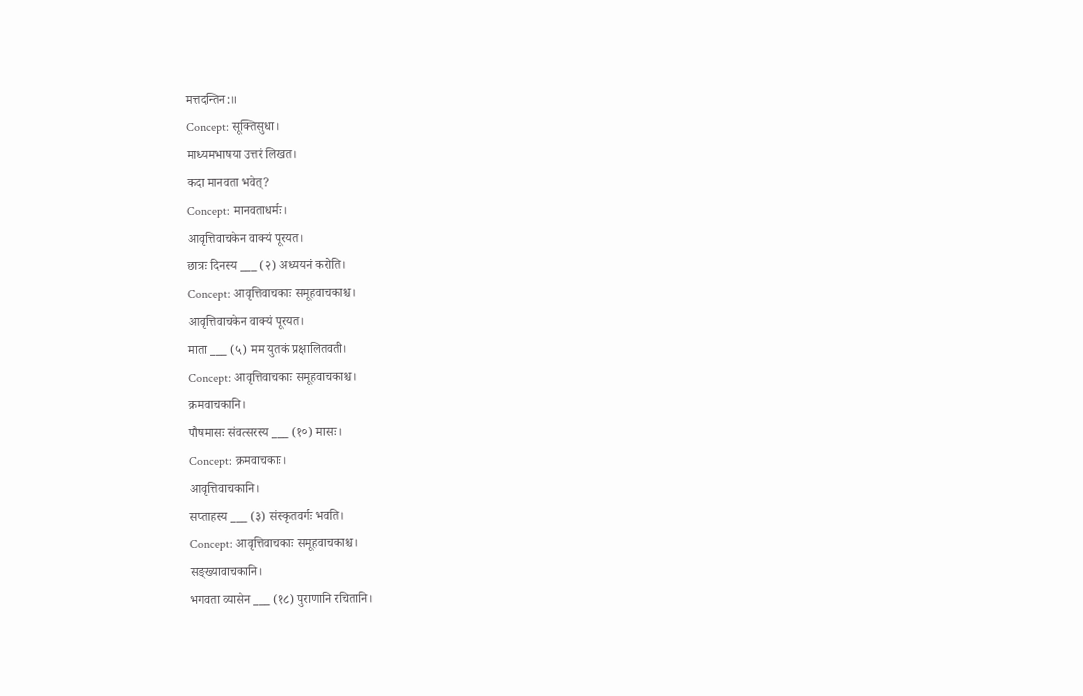मत्तदन्तिन:॥
Concept: सूक्तिसुधा।
माध्यमभाषया उत्तरं लिखत।
कदा मानवता भवेत्?
Concept: मानवताधर्मः।
आवृत्तिवाचकेन वाक्यं पूरयत।
छात्रः दिनस्य ___ (२) अध्ययनं करोति।
Concept: आवृत्तिवाचकाः समूहवाचकाश्च।
आवृत्तिवाचकेन वाक्यं पूरयत।
माता ___ (५) मम युतकं प्रक्षालितवती।
Concept: आवृत्तिवाचकाः समूहवाचकाश्च।
क्रमवाचकानि।
पौषमासः संवत्सरस्य ___ (१०) मासः।
Concept: क्रमवाचकाः।
आवृत्तिवाचकानि।
सप्ताहस्य ___ (३) संस्कृतवर्गः भवति।
Concept: आवृत्तिवाचकाः समूहवाचकाश्च।
सङ्ख्यावाचकानि।
भगवता व्यासेन ___ (१८) पुराणानि रचितानि।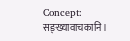Concept: सङ्ख्यावाचकानि ।